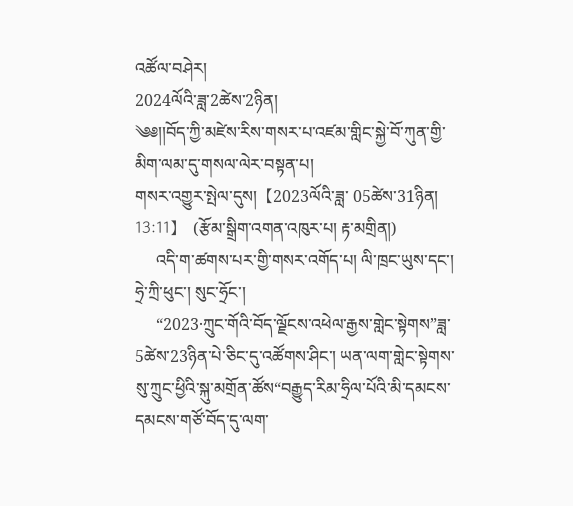འཚོལ་བཤེར།
2024ལོའི་ཟླ་2ཚེས་2ཉིན།
༄༅།།བོད་ཀྱི་མཛེས་རིས་གསར་པ་འཛམ་གླིང་སྐྱེ་བོ་ཀུན་གྱི་མིག་ལམ་དུ་གསལ་ལེར་བསྟན་པ།
གསར་འགྱུར་སྤེལ་དུས།  【2023ལོའི་ཟླ་ 05ཚེས་31ཉིན། 13:11】   (རྩོམ་སྒྲིག་འགན་འཁུར་པ། རྟ་མགྲིན།)
     འདི་ག་ཚགས་པར་གྱི་གསར་འགོད་པ། ལི་ཁྲང་ཡུས་དང་། ཧྲེ་ཀྲི་ཕུང་། སུང་ཧྲོང་།
     “2023·ཀྲུང་གོའི་བོད་ལྗོངས་འཕེལ་རྒྱས་གླེང་སྟེགས”ཟླ་5ཚེས་23ཉིན་པེ་ཅིང་དུ་འཚོགས་ཤིང་། ཡན་ལག་གླེང་སྟེགས་སུ་ཀྲུང་ཕྱིའི་སྐུ་མགྲོན་ཚོས“བརྒྱུད་རིམ་ཧྲིལ་པོའི་མི་དམངས་དམངས་གཙོ་བོད་དུ་ལག་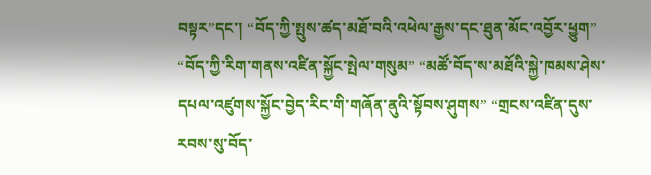བསྟར”དང་། “བོད་ཀྱི་སྤུས་ཚད་མཐོ་བའི་འཕེལ་རྒྱས་དང་ཐུན་མོང་འབྱོར་ཕྱུག” “བོད་ཀྱི་རིག་གནས་འཛིན་སྐྱོང་སྤེལ་གསུམ” “མཚོ་བོད་ས་མཐོའི་སྐྱེ་ཁམས་ཤེས་དཔལ་འཛུགས་སྐྱོང་བྱེད་རིང་གི་གཞོན་ནུའི་སྟོབས་ཤུགས” “གྲངས་འཛིན་དུས་རབས་སུ་བོད་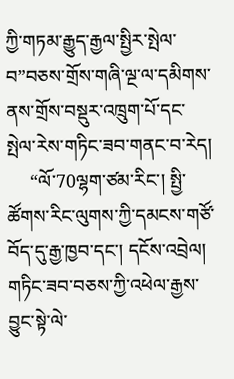ཀྱི་གཏམ་རྒྱུད་རྒྱལ་སྤྱིར་སྤེལ་བ”བཅས་གྲོས་གཞི་ལྔ་ལ་དམིགས་ནས་གྲོས་བསྡུར་འཁྲུག་པོ་དང་སྤེལ་རེས་གཏིང་ཟབ་གནང་བ་རེད།
     “ལོ་70ལྷག་ཙམ་རིང་། སྤྱི་ཚོགས་རིང་ལུགས་ཀྱི་དམངས་གཙོ་བོད་དུ་རྒྱ་ཁྱབ་དང་། དངོས་འབྲེལ། གཏིང་ཟབ་བཅས་ཀྱི་འཕེལ་རྒྱས་བྱུང་སྟེ་ལེ་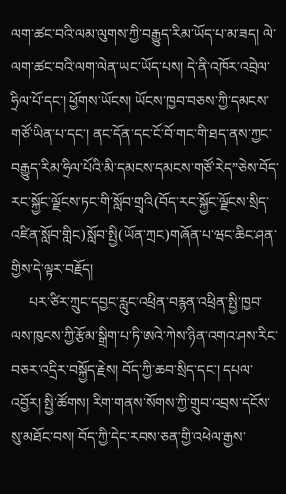ལག་ཚང་བའི་ལམ་ལུགས་ཀྱི་བརྒྱུད་རིམ་ཡོད་པ་མ་ཟད། ལེ་ལག་ཚང་བའི་ལག་ལེན་ཡང་ཡོད་པས། དེ་ནི་འཁོར་འབྲེལ་ཧྲིལ་པོ་དང་། ཕྱོགས་ཡོངས། ཡོངས་ཁྱབ་བཅས་ཀྱི་དམངས་གཙོ་ཡིན་པ་དང་། ནང་དོན་དང་ངོ་བོ་གང་གི་ཐད་ནས་ཀྱང་བརྒྱུད་རིམ་ཧྲིལ་པོའི་མི་དམངས་དམངས་གཙོ་རེད”ཅེས་བོད་རང་སྐྱོང་ལྗོངས་ཏང་གི་སློབ་གྲྭའི(བོད་རང་སྐྱོང་ལྗོངས་སྲིད་འཛིན་སློབ་གླིང)སློབ་སྤྱི(ཡོན་ཀྲང)གཞོན་པ་ཝང་ཆིང་ཤན་གྱིས་དེ་ལྟར་བརྗོད།
     པར་ཙིར་ཀྲུང་དབྱང་རླུང་འཕྲིན་བརྙན་འཕྲིན་སྤྱི་ཁྱབ་ལས་ཁུངས་ཀྱི་རྩོམ་སྒྲིག་པ་ཏི་ཨའེ་ཀེས་ཉིན་འགའ་ཤས་རིང་བཅར་འདྲིར་བསྐྱོད་རྗེས། བོད་ཀྱི་ཆབ་སྲིད་དང་། དཔལ་འབྱོར། སྤྱི་ཚོགས། རིག་གནས་སོགས་ཀྱི་གྲུབ་འབྲས་དངོས་སུ་མཐོང་བས། བོད་ཀྱི་དེང་རབས་ཅན་གྱི་འཕེལ་རྒྱས་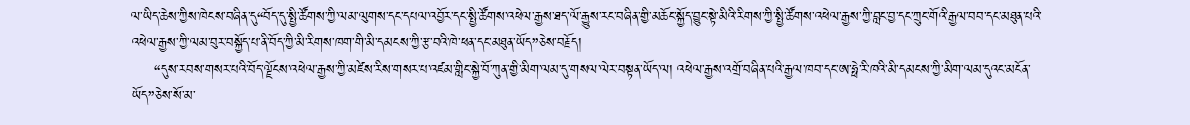ལ་ཡིད་ཆེས་ཀྱིས་ཁེངས་བཞིན་དུ“བོད་དུ་སྤྱི་ཚོགས་ཀྱི་ལམ་ལུགས་དང་དཔལ་འབྱོར་དང་སྤྱི་ཚོགས་འཕེལ་རྒྱས་ཐད་ལོ་རྒྱུས་རང་བཞིན་གྱི་མཆོང་སྐྱོད་བྱུང་སྟེ་མིའི་རིགས་ཀྱི་སྤྱི་ཚོགས་འཕེལ་རྒྱས་ཀྱི་བླང་བྱ་དང་ཀྲུང་གོའི་རྒྱལ་བབ་དང་མཐུན་པའི་འཕེལ་རྒྱས་ཀྱི་ལམ་བུར་བསྐྱོད་པ་ནི་བོད་ཀྱི་མི་རིགས་ཁག་གི་མི་དམངས་ཀྱི་རྩ་བའི་ཁེ་ཕན་དང་མཐུན་ཡོད”ཅེས་བརྗོད།
     “དུས་རབས་གསར་པའི་བོད་ལྗོངས་འཕེལ་རྒྱས་ཀྱི་མཛེས་རིས་གསར་པ་འཛམ་གླིང་སྐྱེ་བོ་ཀུན་གྱི་མིག་ལམ་དུ་གསལ་ལེར་བསྟན་ཡོད་ལ། འཕེལ་རྒྱས་འགྲོ་བཞིན་པའི་རྒྱལ་ཁབ་དང་ཨ་ཧྥེ་རི་ཁའི་མི་དམངས་ཀྱི་མིག་ལམ་དུའང་མངོན་ཡོད”ཅེས་སོ་མ་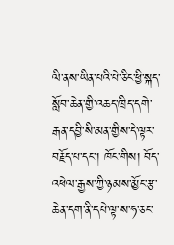ལི་ནས་ཡིན་པའི་པེ་ཅིང་ཕྱི་སྐད་སློབ་ཆེན་གྱི་འཆད་ཁྲིད་དགེ་རྒན་དབྱི་སི་མན་གྱིས་དེ་ལྟར་བརྗོད་པ་དང་། ཁོང་གིས། བོད་འཕེལ་རྒྱས་ཀྱི་ཉམས་མྱོང་རྩ་ཆེན་དག་ནི་དཔེ་ལྟ་ས་ཧ་ཅང་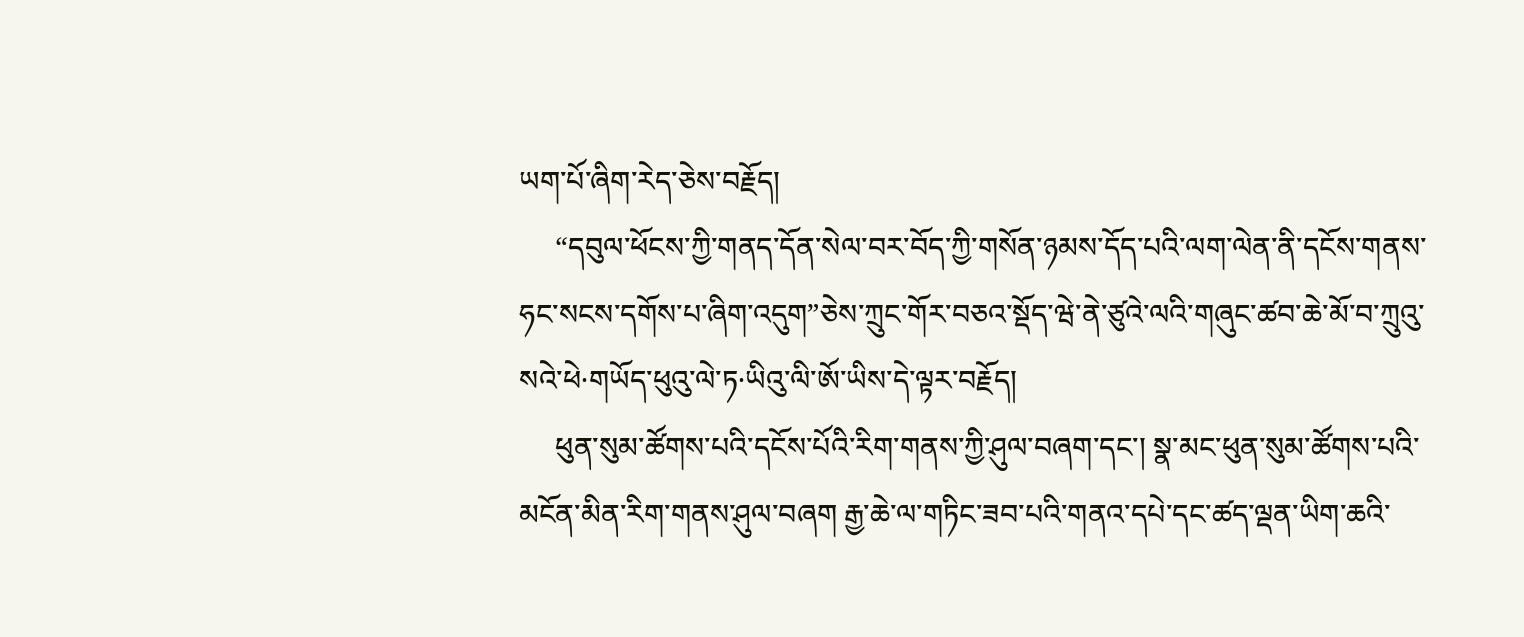ཡག་པོ་ཞིག་རེད་ཅེས་བརྗོད།
     “དབུལ་ཕོངས་ཀྱི་གནད་དོན་སེལ་བར་བོད་ཀྱི་གསོན་ཉམས་དོད་པའི་ལག་ལེན་ནི་དངོས་གནས་ཧང་སངས་དགོས་པ་ཞིག་འདུག”ཅེས་ཀྲུང་གོར་བཅའ་སྡོད་ཝེ་ནེ་ཙུའེ་ལའི་གཞུང་ཚབ་ཆེ་མོ་བ་ཀྲུའུ་སའེ་ཕེ·གཡོད་ཕུའུ་ལེ་ཏ·ཡིའུ་ལི་ཨོ་ཡིས་དེ་ལྟར་བརྗོད།
     ཕུན་སུམ་ཚོགས་པའི་དངོས་པོའི་རིག་གནས་ཀྱི་ཤུལ་བཞག་དང་། སྣ་མང་ཕུན་སུམ་ཚོགས་པའི་མངོན་མིན་རིག་གནས་ཤུལ་བཞག རྒྱ་ཆེ་ལ་གཏིང་ཟབ་པའི་གནའ་དཔེ་དང་ཚད་ལྡན་ཡིག་ཆའི་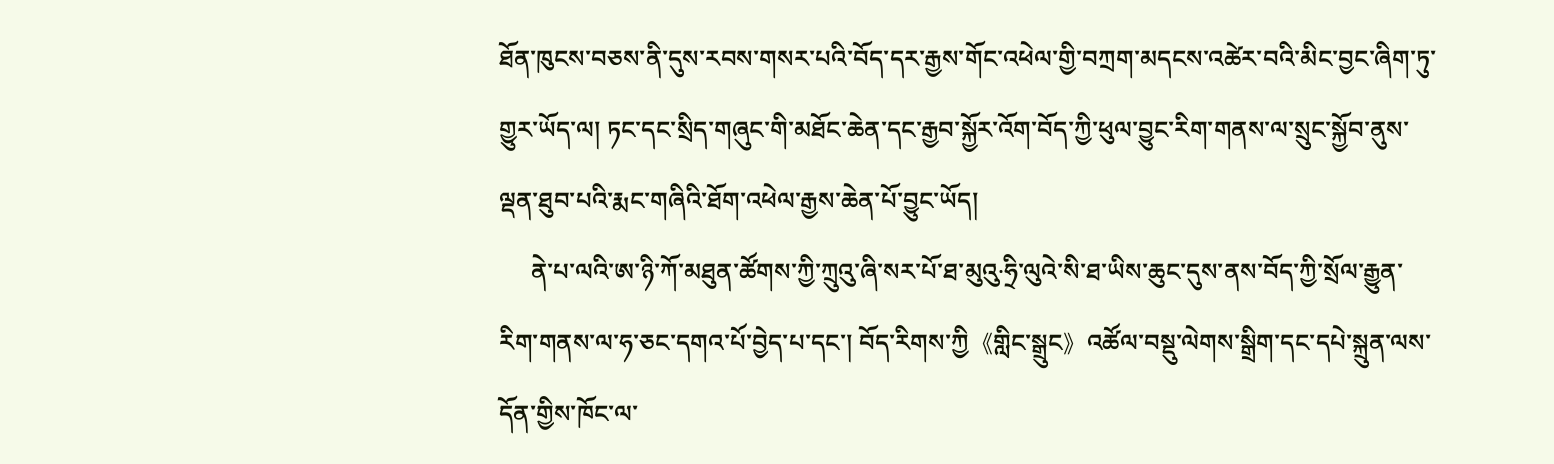ཐོན་ཁུངས་བཅས་ནི་དུས་རབས་གསར་པའི་བོད་དར་རྒྱས་གོང་འཕེལ་གྱི་བཀྲག་མདངས་འཚེར་བའི་མིང་བྱང་ཞིག་ཏུ་གྱུར་ཡོད་ལ། ཏང་དང་སྲིད་གཞུང་གི་མཐོང་ཆེན་དང་རྒྱབ་སྐྱོར་འོག་བོད་ཀྱི་ཕུལ་བྱུང་རིག་གནས་ལ་སྲུང་སྐྱོབ་ནུས་ལྡན་ཐུབ་པའི་རྨང་གཞིའི་ཐོག་འཕེལ་རྒྱས་ཆེན་པོ་བྱུང་ཡོད།
     ནེ་པ་ལའི་ཨ་ཉི་ཀོ་མཐུན་ཚོགས་ཀྱི་ཀྲུའུ་ཞི་སར་པོ་ཐ་མུའུ·ཧྲི་ལུའེ་སི་ཐ་ཡིས་ཆུང་དུས་ནས་བོད་ཀྱི་སྲོལ་རྒྱུན་རིག་གནས་ལ་ཧ་ཅང་དགའ་པོ་བྱེད་པ་དང་། བོད་རིགས་ཀྱི《གླིང་སྒྲུང》འཚོལ་བསྡུ་ལེགས་སྒྲིག་དང་དཔེ་སྐྲུན་ལས་དོན་གྱིས་ཁོང་ལ་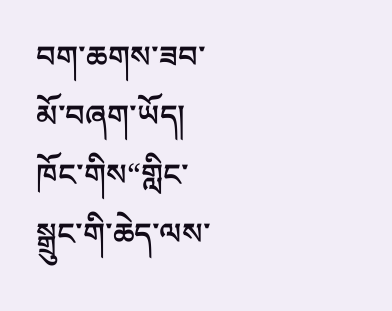བག་ཆགས་ཟབ་མོ་བཞག་ཡོད། ཁོང་གིས“གླིང་སྒྲུང་གི་ཆེད་ལས་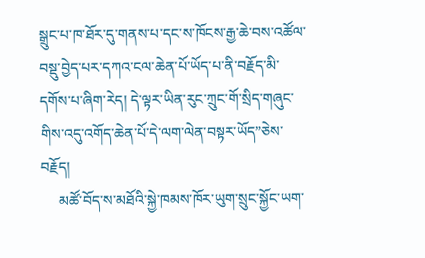སྒྲུང་པ་ཁ་ཐོར་དུ་གནས་པ་དང་ས་ཁོངས་རྒྱ་ཆེ་བས་འཚོལ་བསྡུ་བྱེད་པར་དཀའ་ངལ་ཆེན་པོ་ཡོད་པ་ནི་བརྗོད་མི་དགོས་པ་ཞིག་རེད། དེ་ལྟར་ཡིན་རུང་ཀྲུང་གོ་སྲིད་གཞུང་གིས་འདུ་འགོད་ཆེན་པོ་དེ་ལག་ལེན་བསྟར་ཡོད”ཅེས་བརྗོད།
     མཚོ་བོད་ས་མཐོའི་སྐྱེ་ཁམས་ཁོར་ཡུག་སྲུང་སྐྱོང་ཡག་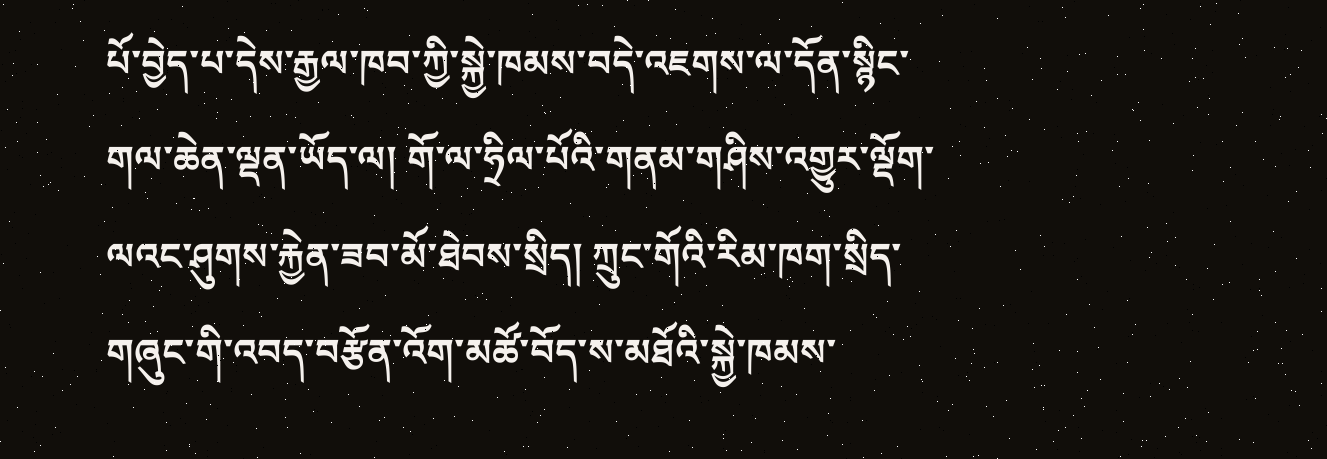པོ་བྱེད་པ་དེས་རྒྱལ་ཁབ་ཀྱི་སྐྱེ་ཁམས་བདེ་འཇགས་ལ་དོན་སྙིང་གལ་ཆེན་ལྡན་ཡོད་ལ། གོ་ལ་ཧྲིལ་པོའི་གནམ་གཤིས་འགྱུར་ལྡོག་ལའང་ཤུགས་རྐྱེན་ཟབ་མོ་ཐེབས་སྲིད། ཀྲུང་གོའི་རིམ་ཁག་སྲིད་གཞུང་གི་འབད་བརྩོན་འོག་མཚོ་བོད་ས་མཐོའི་སྐྱེ་ཁམས་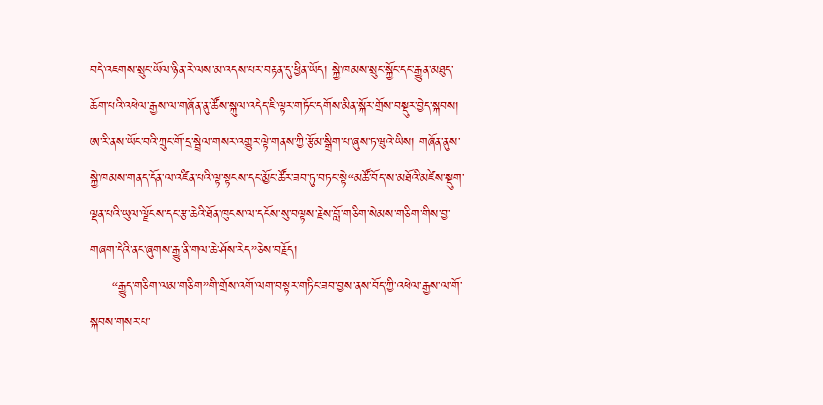བདེ་འཇགས་སྲུང་ཡོལ་ཉིན་རེ་ལས་མ་འདས་པར་བརྟན་དུ་ཕྱིན་ཡོད། སྐྱེ་ཁམས་སྲུང་སྐྱོང་དང་རྒྱུན་མཐུད་ཆོག་པའི་འཕེལ་རྒྱས་ལ་གཞོན་ནུ་ཚོས་སྐུལ་འདེད་ཇི་ལྟར་གཏོང་དགོས་མིན་སྐོར་གྲོས་བསྡུར་བྱེད་སྐབས། ཨ་རི་ནས་ཡོང་བའི་ཀྲུང་གོ་དྲ་སྦྲེལ་གསར་འགྱུར་ལྟེ་གནས་ཀྱི་རྩོམ་སྒྲིག་པ་ཞུས་ཏ་ཝུའེ་ཡིས། གཞོན་ནུས་སྐྱེ་ཁམས་གནད་དོན་ལ་འཛིན་པའི་ལྟ་སྟངས་དང་མྱོང་ཚོར་ཟབ་ཏུ་བཏང་སྟེ“མཚོ་བོད་ས་མཐོའི་མཛེས་སྡུག་ལྡན་པའི་ཡུལ་ལྗོངས་དང་རྩ་ཆེའི་ཐོན་ཁུངས་ལ་དངོས་སུ་བལྟས་རྗེས་བློ་གཅིག་སེམས་གཅིག་གིས་བྱ་གཞག་དེའི་ནང་ཞུགས་རྒྱུ་ནི་གལ་ཆེ་ཤོས་རེད”ཅེས་བརྗོད།
     “རྒྱུད་གཅིག་ལམ་གཅིག”གི་གྲོས་འགོ་ལག་བསྟར་གཏིང་ཟབ་བྱས་ནས་བོད་ཀྱི་འཕེལ་རྒྱས་ལ་གོ་སྐབས་གསར་པ་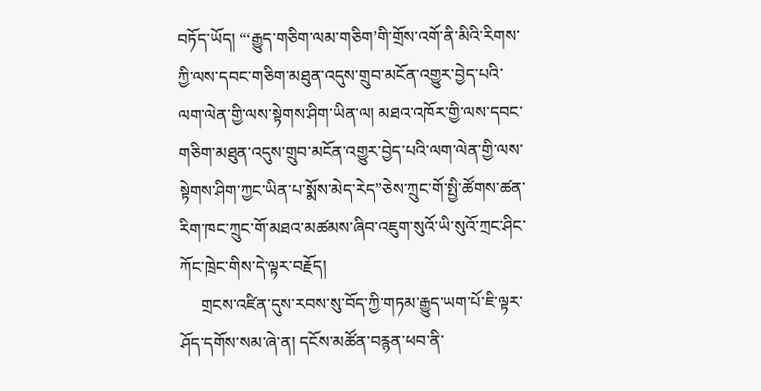བཏོད་ཡོད། “‘རྒྱུད་གཅིག་ལམ་གཅིག’གི་གྲོས་འགོ་ནི་མིའི་རིགས་ཀྱི་ལས་དབང་གཅིག་མཐུན་འདུས་གྲུབ་མངོན་འགྱུར་བྱེད་པའི་ལག་ལེན་གྱི་ལས་སྟེགས་ཤིག་ཡིན་ལ། མཐའ་འཁོར་གྱི་ལས་དབང་གཅིག་མཐུན་འདུས་གྲུབ་མངོན་འགྱུར་བྱེད་པའི་ལག་ལེན་གྱི་ལས་སྟེགས་ཤིག་ཀྱང་ཡིན་པ་སྨོས་མེད་རེད”ཅེས་ཀྲུང་གོ་སྤྱི་ཚོགས་ཚན་རིག་ཁང་ཀྲུང་གོ་མཐའ་མཚམས་ཞིབ་འཇུག་སུའོ་ཡི་སུའོ་ཀྲང་ཤིང་ཀོང་ཁྲེང་གིས་དེ་ལྟར་བརྗོད།
     གྲངས་འཛིན་དུས་རབས་སུ་བོད་ཀྱི་གཏམ་རྒྱུད་ཡག་པོ་ཇི་ལྟར་ཤོད་དགོས་སམ་ཞེ་ན། དངོས་མཚོན་བརྙན་ཕབ་ནི་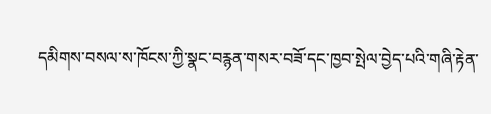དམིགས་བསལ་ས་ཁོངས་ཀྱི་སྣང་བརྙན་གསར་བཟོ་དང་ཁྱབ་སྤེལ་བྱེད་པའི་གཞི་རྟེན་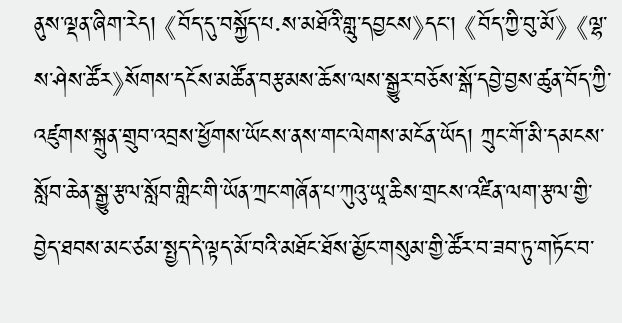ནུས་ལྡན་ཞིག་རེད། 《བོད་དུ་བསྐྱོད་པ·ས་མཐོའི་གླུ་དབྱངས》དང་། 《བོད་ཀྱི་བུ་མོ》 《ལྷ་ས་ཤེས་ཚོར》སོགས་དངོས་མཚོན་བརྩམས་ཆོས་ལས་སྒྱུར་བཅོས་སྒོ་དབྱེ་བྱས་ཚུན་བོད་ཀྱི་འཛུགས་སྐྲུན་གྲུབ་འབྲས་ཕྱོགས་ཡོངས་ནས་གང་ལེགས་མངོན་ཡོད། ཀྲུང་གོ་མི་དམངས་སློབ་ཆེན་སྒྱུ་རྩལ་སློབ་གླིང་གི་ཡོན་ཀྲང་གཞོན་པ་ཀུའུ་ཡཱ་ཆིས་གྲངས་འཛིན་ལག་རྩལ་གྱི་བྱེད་ཐབས་མང་ཙམ་སྤྱད་དེ་ལྟད་མོ་བའི་མཐོང་ཐོས་མྱོང་གསུམ་གྱི་ཚོར་བ་ཟབ་ཏུ་གཏོང་བ་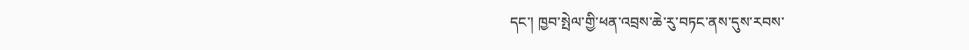དང་། ཁྱབ་སྤེལ་གྱི་ཕན་འབྲས་ཆེ་རུ་བཏང་ནས་དུས་རབས་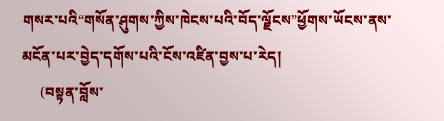གསར་པའི“གསོན་ཤུགས་ཀྱིས་ཁེངས་པའི་བོད་ལྗོངས”ཕྱོགས་ཡོངས་ནས་མངོན་པར་བྱེད་དགོས་པའི་ངོས་འཛིན་བྱས་པ་རེད།
     (བསྟན་བློས་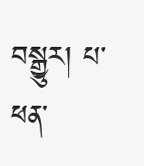བསྒྱུར། པ་ཕན་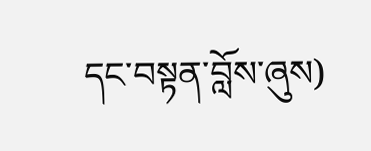དང་བསྟན་བློས་ཞུས)